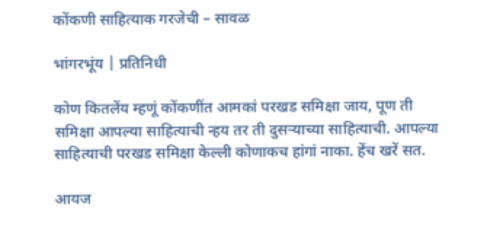कोंकणी साहित्याक गरजेची – सावळ

भांगरभूंय | प्रतिनिधी

कोण कितलेंय म्हणूं कोंकणींत आमकां परखड समिक्षा जाय, पूण ती समिक्षा आपल्या साहित्याची न्हय तर ती दुसऱ्याच्या साहित्याची. आपल्या साहित्याची परखड समिक्षा केल्ली कोणाकच हांगां नाका. हेंच खरें सत.

आयज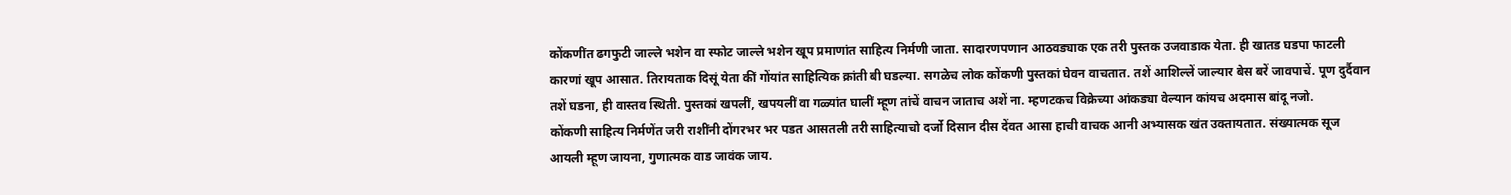कोंकणींत ढगफुटी जाल्ले भशेन वा स्फोट जाल्ले भशेन खूप प्रमाणांत साहित्य निर्मणी जाता. सादारणपणान आठवड्याक एक तरी पुस्तक उजवाडाक येता. ही खातड घडपा फाटली कारणां खूप आसात. तिरायताक दिसूं येता कीं गोंयांत साहित्यिक क्रांती बी घडल्या. सगळेच लोक कोंकणी पुस्तकां घेवन वाचतात. तशें आशिल्लें जाल्यार बेस बरें जावपाचें. पूण दुर्दैवान तशें घडना, ही वास्तव स्थिती. पुस्तकां खपलीं, खपयलीं वा गळ्यांत घालीं म्हूण तांचें वाचन जाताच अशें ना. म्हणटकच विक्रेच्या आंकड्या वेल्यान कांयच अदमास बांदू नजो.
कोंकणी साहित्य निर्मणेंत जरी राशींनी दोंगरभर भर पडत आसतली तरी साहित्याचो दर्जो दिसान दीस देंवत आसा हाची वाचक आनी अभ्यासक खंत उक्तायतात. संख्यात्मक सूज आयली म्हूण जायना, गुणात्मक वाड जावंक जाय.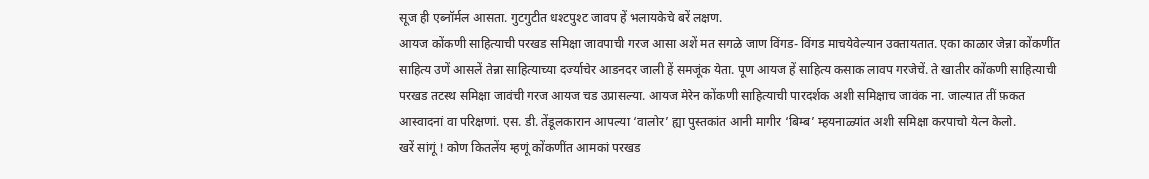सूज ही एब्नॉर्मल आसता. गुटगुटीत धश्टपुश्ट जावप हें भलायकेचे बरें लक्षण.
आयज कोंकणी साहित्याची परखड समिक्षा जावपाची गरज आसा अशें मत सगळे जाण विंगड- विंगड माचयेवेल्यान उक्तायतात. एका काळार जेन्ना कोंकणींत साहित्य उणें आसलें तेन्ना साहित्याच्या दर्ज्याचेर आडनदर जाली हें समजूंक येता. पूण आयज हें साहित्य कसाक लावप गरजेचें. ते खातीर कोंकणी साहित्याची परखड तटस्थ समिक्षा जावंची गरज आयज चड उप्रासल्या. आयज मेरेन कोंकणी साहित्याची पारदर्शक अशी समिक्षाच जावंक ना. जाल्यात तीं फ़कत आस्वादनां वा परिक्षणां. एस. डी. तेंडूलकारान आपल्या ‘वालोर’ ह्या पुस्तकांत आनी मागीर ‘बिम्ब’ म्हयनाळ्यांत अशी समिक्षा करपाचो येत्न केलो.
खरें सांगूं ! कोण कितलेंय म्हणूं कोंकणींत आमकां परखड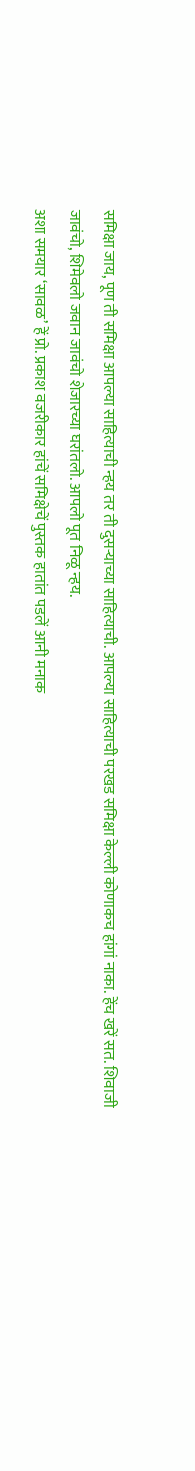समिक्षा जाय, पूण ती समिक्षा आपल्या साहित्याची न्हय तर ती दुसऱ्याच्या साहित्याची. आपल्या साहित्याची परखड समिक्षा केल्ली कोणाकच हांगां नाका. हेंच खरें सत. शिवाजी जावंचो, शिमेवलो जवान जावंचो शेजारच्या घरांतलो. आपलो पूत निळू न्हय.
अशा समयार ‘सावळ’ हें प्रो. प्रकाश वजरीकार हांचें समिक्षेचें पुस्तक हातांत पडलें आनी मनाक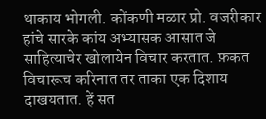थाकाय भोगली. कोंकणी मळार प्रो. वजरीकार हांचे सारके कांय अभ्यासक आसात जे साहित्याचेर खोलायेन विचार करतात. फ़कत विचारूच करिनात तर ताका एक दिशाय दाखयतात. हें सत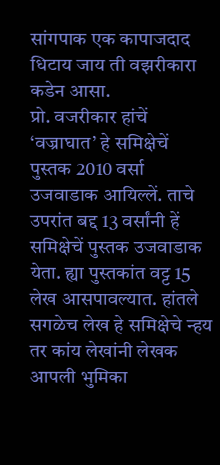सांगपाक एक कापाजदाद धिटाय जाय ती वझरीकारा कडेन आसा.
प्रो. वजरीकार हांचें ‘वज्राघात’ हे समिक्षेचें पुस्तक 2010 वर्सा उजवाडाक आयिल्लें. ताचे उपरांत बद्द 13 वर्सांनी हें समिक्षेचें पुस्तक उजवाडाक येता. ह्या पुस्तकांत वट्ट 15 लेख आसपावल्यात. हांतले सगळेच लेख हे समिक्षेचे न्हय तर कांय लेखांनी लेखक आपली भुमिका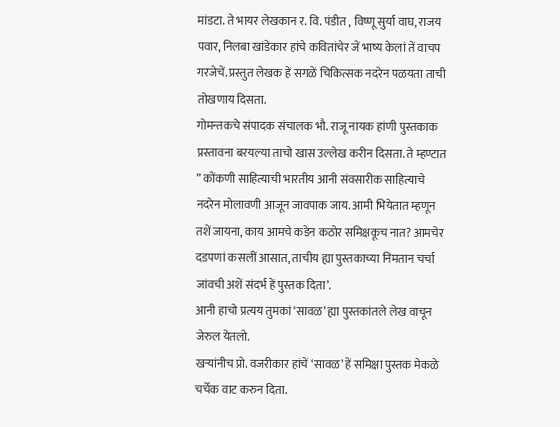मांडटा. ते भायर लेखकान र. वि. पंडीत , विष्णू सुर्या वाघ, राजय पवार, निलबा खांडेकार हांचे कवितांचेर जें भाष्य केलां तें वाचप गरजेचें. प्रस्तुत लेखक हें सगळें चिकित्सक नदरेन पळयता ताची तोखणाय दिसता.
गोमन्तकचे संपादक संचालक भौ. राजू नायक हांणी पुस्तकाक प्रस्तावना बरयल्या ताचो खास उल्लेख करीन दिसता. ते म्हण्टात ” कोंकणी साहित्याची भारतीय आनी संवसारीक साहित्याचे नदरेन मोलावणी आजून जावपाक जाय. आमी भियेतात म्हणून तशें जायना, काय आमचे कडेन कठोर समिक्षकूच नात? आमचेर दडपणां कसलीं आसात, ताचीय ह्या पुस्तकाच्या निमतान चर्चा जांवची अशें संदर्भ हें पुस्तक दिता’.
आनी हाचो प्रत्यय तुमकां ‘सावळ’ ह्या पुस्तकांतले लेख वाचून जेरुल येतलो.
खऱ्यांनीच प्रो. वजरीकार हांचें ‘सावळ’ हें समिक्षा पुस्तक मेकळे चर्चेक वाट करुन दिता.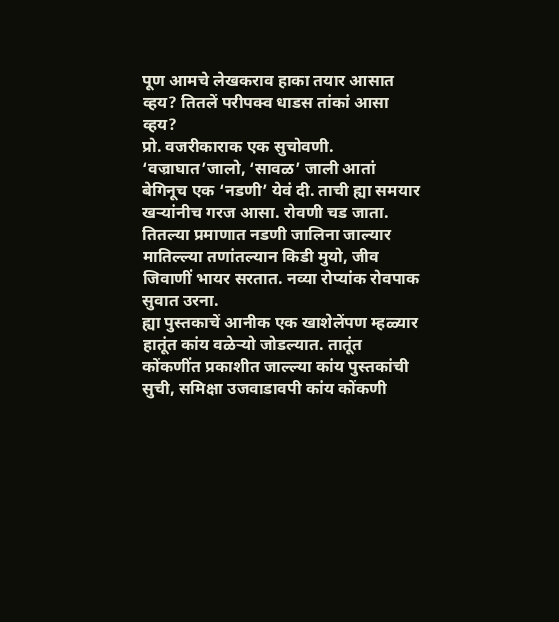पूण आमचे लेखकराव हाका तयार आसात व्हय? तितलें परीपक्व धाडस तांकां आसा व्हय?
प्रो. वजरीकाराक एक सुचोवणी. ‘वज्राघात’जालो, ‘सावळ’ जाली आतां बेगिनूच एक ‘नडणी’ येवं दी. ताची ह्या समयार खऱ्यांनीच गरज आसा. रोवणी चड जाता. तितल्या प्रमाणात नडणी जालिना जाल्यार मातिल्ल्या तणांतल्यान किडी मुयो, जीव जिवाणीं भायर सरतात. नव्या रोप्यांक रोवपाक सुवात उरना.
ह्या पुस्तकाचें आनीक एक खाशेलेंपण म्हळ्यार हातूंत कांय वळेऱ्यो जोडल्यात. तातूंत कोंकणींत प्रकाशीत जाल्ल्या कांय पुस्तकांची सुची, समिक्षा उजवाडावपी कांय कोंकणी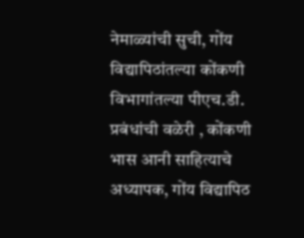नेमाळ्यांची सुची, गोंय विद्यापिठांतल्या कोंकणी विभागांतल्या पीएच.डी. प्रबंधांची वळेरी , कोंकणी भास आनी साहित्याचे अध्यापक, गोंय विद्यापिठ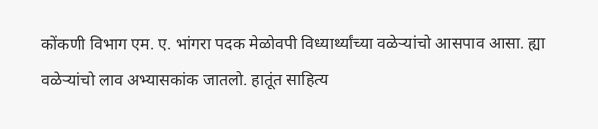कोंकणी विभाग एम. ए. भांगरा पदक मेळोवपी विध्यार्थ्यांच्या वळेऱ्यांचो आसपाव आसा. ह्या वळेऱ्यांचो लाव अभ्यासकांक जातलो. हातूंत साहित्य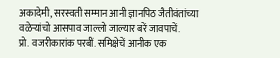अकादेमी, सरस्वती सम्मान आनी ज्ञानपिठ जैतीवंतांच्या वळेऱ्यांचो आसपाव जाल्लो जाल्यार बरें जावपाचें.
प्रो. वजरीकारांक परबीं. समिक्षेचें आनीक एक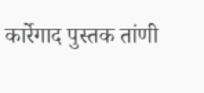कार्रेगाद पुस्तक तांणी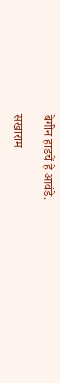बेगीन हाडचें हे आवंडे.

सखाराम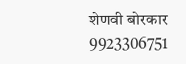शेणवी बोरकार
9923306751